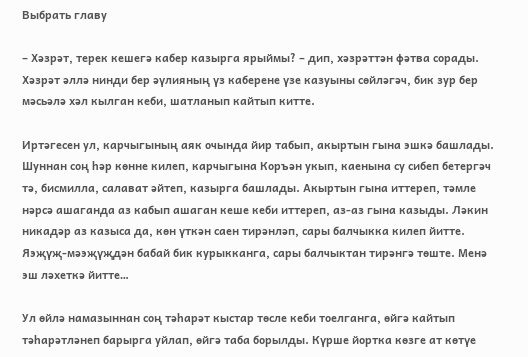Выбрать главу

– Хәзрәт, терек кешегә кабер казырга ярыймы? – дип, хәзрәттән фәтва сорады. Хәзрәт әллә нинди бер әүлияның үз каберене үзе казуыны сөйләгәч, бик зур бер мәсьәлә хәл кылган кеби, шатланып кайтып китте.

Иртәгесен ул, карчыгының аяк очында йир табып, акыртын гына эшкә башлады. Шуннан соң һәр көнне килеп, карчыгына Коръән укып, каенына су сибеп бетергәч тә, бисмилла, салават әйтеп, казырга башлады. Акыртын гына иттереп, тәмле нәрсә ашаганда аз кабып ашаган кеше кеби иттереп, аз-аз гына казыды. Ләкин никадәр аз казыса да, көн үткән саен тирәнләп, сары балчыкка килеп йитте. Яэҗүҗ-мәэҗүҗдән бабай бик курыкканга, сары балчыктан тирәнгә төште. Менә эш ләхеткә йитте…

Ул өйлә намазыннан соң тәһарәт кыстар төсле кеби тоелганга, өйгә кайтып тәһарәтләнеп барырга уйлап, өйгә таба борылды. Күрше йортка көзге ат көтүе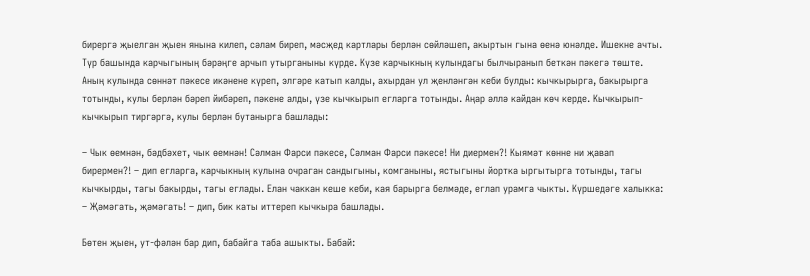бирергә җыелган җыен янына килеп, сәлам биреп, мәсҗед картлары берлән сөйләшеп, акыртын гына өенә юнәлде. Ишекне ачты. Түр башында карчыгының бәрәңге арчып утырганыны күрде. Күзе карчыкның кулындагы былчыранып беткән пәкегә төште. Аның кулында сөннәт пәкесе икәнене күреп, элгәре катып калды, ахырдан ул җенләнгән кеби булды: кычкырырга, бакырырга тотынды, кулы берлән бәреп йибәреп, пәкене алды, үзе кычкырып егларга тотынды. Аңар әллә кайдан көч керде. Кычкырып-кычкырып тиргәргә, кулы берлән бутанырга башлады:

– Чык өемнән, бәдбәхет, чык өемнән! Сәлман Фарси пәкесе, Сәлман Фарси пәкесе! Ни диермен?! Кыямәт көнне ни җавап бирермен?! – дип егларга, карчыкның кулына очраган сандыгыны, комганыны, ястыгыны йортка ыргытырга тотынды, тагы кычкырды, тагы бакырды, тагы еглады. Елан чаккан кеше кеби, кая барырга белмәде, еглап урамга чыкты. Күршедәге халыкка: – Җәмәгать, җәмәгать! – дип, бик каты иттереп кычкыра башлады.

Бөтен җыен, ут-фәлән бар дип, бабайга таба ашыкты. Бабай: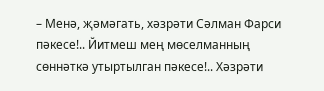– Менә, җәмәгать, хәзрәти Сәлман Фарси пәкесе!.. Йитмеш мең мөселманның сөннәткә утыртылган пәкесе!.. Хәзрәти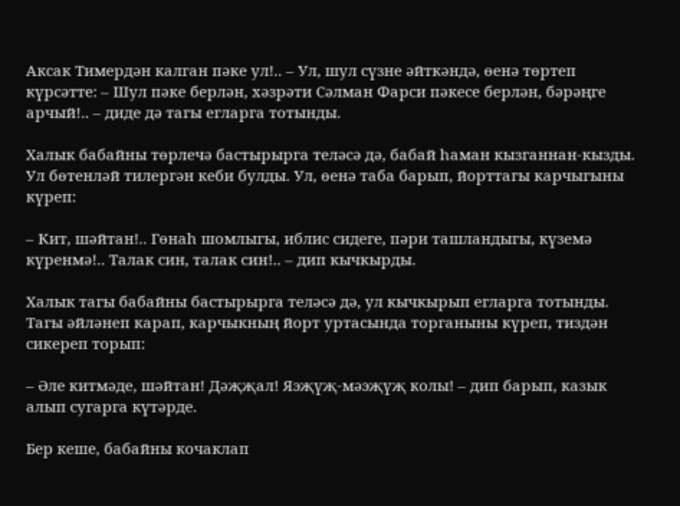Аксак Тимердән калган пәке ул!.. – Ул, шул сүзне әйткәндә, өенә төртеп күрсәтте: – Шул пәке берлән, хәзрәти Сәлман Фарси пәкесе берлән, бәрәңге арчый!.. – диде дә тагы егларга тотынды.

Халык бабайны төрлечә бастырырга теләсә дә, бабай һаман кызганнан-кызды. Ул бөтенләй тилергән кеби булды. Ул, өенә таба барып, йорттагы карчыгыны күреп:

– Кит, шәйтан!.. Гөнаһ шомлыгы, иблис сидеге, пәри ташландыгы, күземә күренмә!.. Талак син, талак син!.. – дип кычкырды.

Халык тагы бабайны бастырырга теләсә дә, ул кычкырып егларга тотынды. Тагы әйләнеп карап, карчыкның йорт уртасында торганыны күреп, тиздән сикереп торып:

– Әле китмәде, шәйтан! Дәҗҗал! Яэҗүҗ-мәэҗүҗ колы! – дип барып, казык алып сугарга күтәрде.

Бер кеше, бабайны кочаклап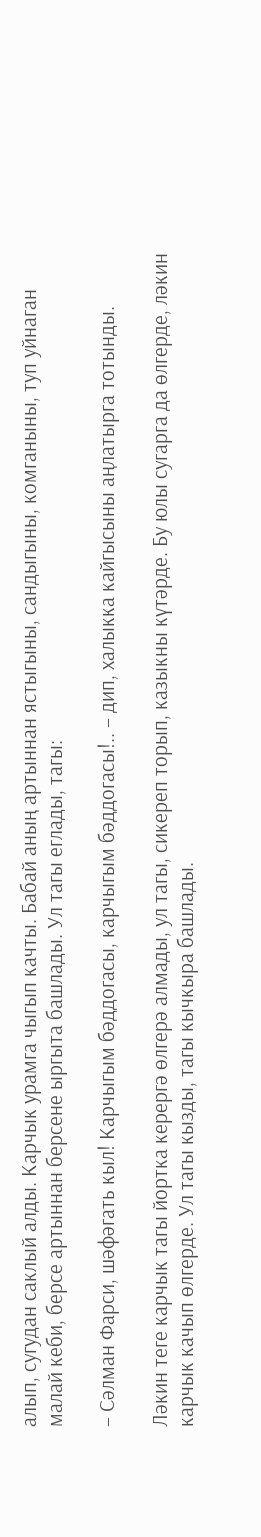алып, сугудан саклый алды. Карчык урамга чыгып качты. Бабай аның артыннан ястыгыны, сандыгыны, комганыны, туп уйнаган малай кеби, берсе артыннан берсене ыргыта башлады. Ул тагы еглады, тагы:

– Сәлман Фарси, шәфәгать кыл! Карчыгым бәддогасы, карчыгым бәддогасы!.. – дип, халыкка кайгысыны аңлатырга тотынды.

Ләкин теге карчык тагы йортка керергә өлгерә алмады, ул тагы, сикереп торып, казыкны күтәрде. Бу юлы сугарга да өлгерде, ләкин карчык качып өлгерде. Ул тагы кызды, тагы кычкыра башлады.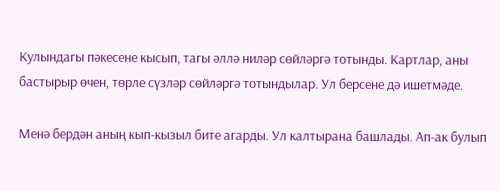Кулындагы пәкесене кысып, тагы әллә ниләр сөйләргә тотынды. Картлар, аны бастырыр өчен, төрле сүзләр сөйләргә тотындылар. Ул берсене дә ишетмәде.

Менә бердән аның кып-кызыл бите агарды. Ул калтырана башлады. Ап-ак булып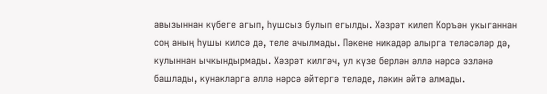авызыннан күбеге агып, һушсыз булып егылды. Хәзрәт килеп Коръән укыганнан соң аның һушы килсә дә, теле ачылмады. Пәкене никадәр алырга теләсәләр дә, кулыннан ычкындырмады. Хәзрәт килгәч, ул күзе берлән әллә нәрсә эзләнә башлады, кунакларга әллә нәрсә әйтергә теләде, ләкин әйтә алмады.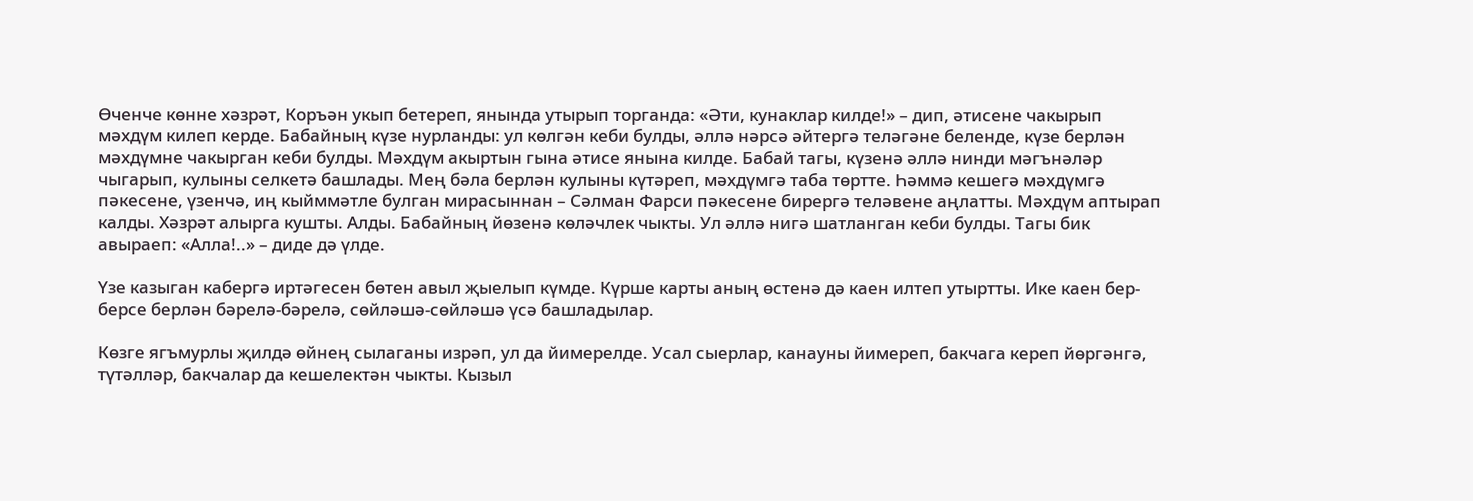Өченче көнне хәзрәт, Коръән укып бетереп, янында утырып торганда: «Әти, кунаклар килде!» – дип, әтисене чакырып мәхдүм килеп керде. Бабайның күзе нурланды: ул көлгән кеби булды, әллә нәрсә әйтергә теләгәне беленде, күзе берлән мәхдүмне чакырган кеби булды. Мәхдүм акыртын гына әтисе янына килде. Бабай тагы, күзенә әллә нинди мәгънәләр чыгарып, кулыны селкетә башлады. Мең бәла берлән кулыны күтәреп, мәхдүмгә таба төртте. Һәммә кешегә мәхдүмгә пәкесене, үзенчә, иң кыйммәтле булган мирасыннан – Сәлман Фарси пәкесене бирергә теләвене аңлатты. Мәхдүм аптырап калды. Хәзрәт алырга кушты. Алды. Бабайның йөзенә көләчлек чыкты. Ул әллә нигә шатланган кеби булды. Тагы бик авыраеп: «Алла!..» – диде дә үлде.

Үзе казыган кабергә иртәгесен бөтен авыл җыелып күмде. Күрше карты аның өстенә дә каен илтеп утыртты. Ике каен бер-берсе берлән бәрелә-бәрелә, сөйләшә-сөйләшә үсә башладылар.

Көзге ягъмурлы җилдә өйнең сылаганы изрәп, ул да йимерелде. Усал сыерлар, канауны йимереп, бакчага кереп йөргәнгә, түтәлләр, бакчалар да кешелектән чыкты. Кызыл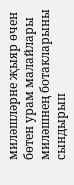миләшләрне җыяр өчен бөтен урам малайлары миләшнең ботакларыны сындырып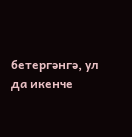бетергәнгә, ул да икенче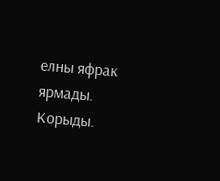елны яфрак ярмады. Корыды.